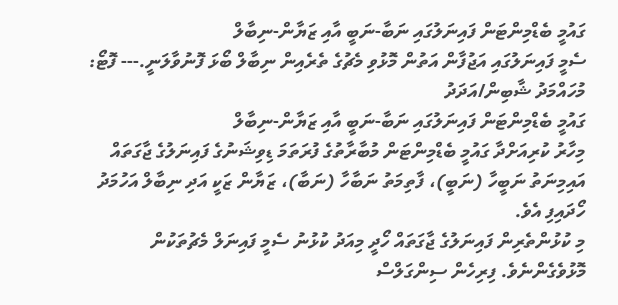ގައުމީ ބެޑްމިންޓަން ފައިނަލުގައި ނަބާ-ނަބީ އާއި ޒަޔާން-ނިބާލް
ސެމީ ފައިނަލުގައި އަޖުފާން އަތުން މޮޅުވި މެޗުގެ ތެރެއިން ނިބާލް ބޯޅަ ފޮނުވާލަނީ.--- ފޮޓޯ: މުހައްމަދު ޝާބިން/އަދަދު
ގައުމީ ބެޑްމިންޓަން ފައިނަލުގައި ނަބާ-ނަބީ އާއި ޒަޔާން-ނިބާލް
މިހާރު ކުރިއަށްދާ ގައުމީ ބެޑްމިންޓަން މުބާރާތުގެ ފުރަތަމަ ޑިވިޝަނުގެ ފައިނަލުގެ ޖާގަތައް އައިމިނަތު ނަބީހާ (ނަބީ)، ފާތިމަތު ނަބާހާ (ނަބާ)، ޒަޔާން ޒަކީ އަދި ނިބާލް އަހުމަދު ހޯދައިފި އެވެ.
މި ކުޅުންތެރިން ފައިނަލުގެ ޖާގަތައް ހޯދީ މިއަދު ކުޅުނު ސެމީ ފައިނަލް މެޗުތަކުން މޮޅުވެގެންނެވެ. ފިރިހެން ސިންގަލްސް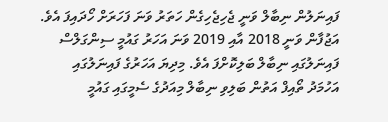ފައިނަލުން ނިބާލް ވަނީ ޖެހިޖެހިގެން ހަތަރު ވަނަ ފަހަރަށް ހޯދައިފަ އެވެ.
އަޖުފާން ވަނީ 2018 އާއި 2019 ވަނަ އަހަރު ގައުމީ ސިންގަލްސް ފައިނަލުގައި ނިބާލް ބަލިކޮށްފަ އެވެ. މިދިޔަ އަހަރުގެ ފައިނަލުގައި އަހުމަދު ތޯއިފް އަތުން ބަލިވި ނިބާލް މިއަދުގެ ސެމީގައި ގައުމީ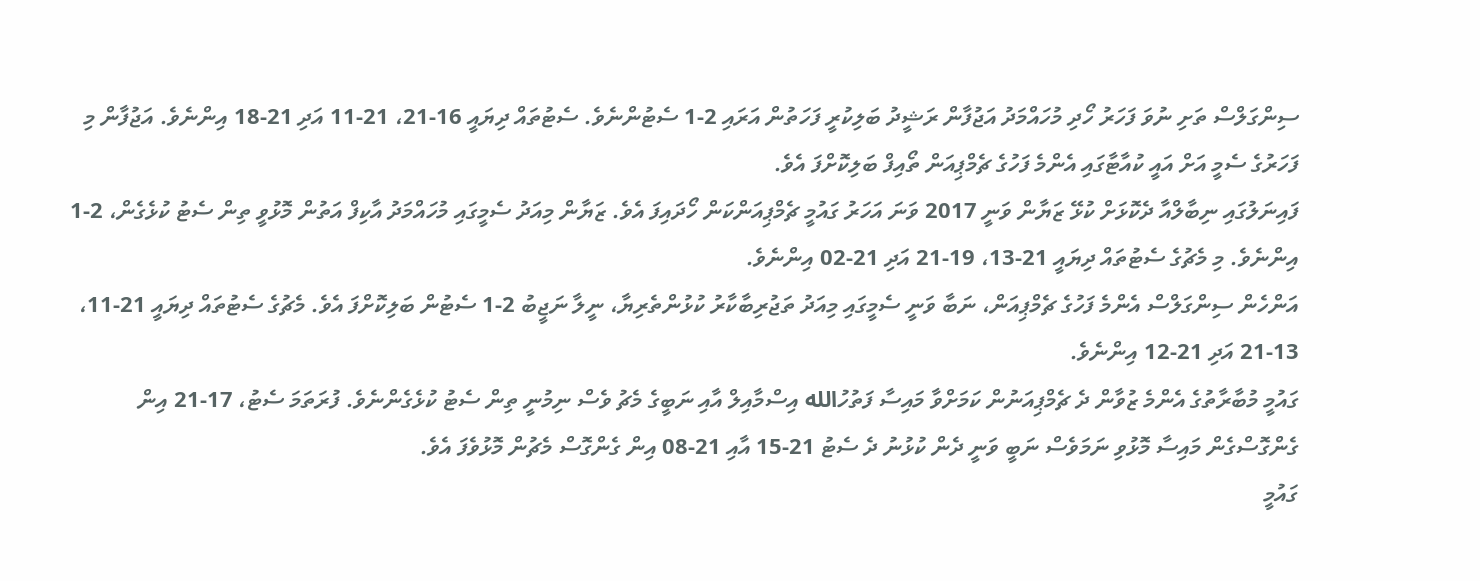ސިންގަލްސް ތަށި ނުވަ ފަހަރު ހޯދި މުހައްމަދު އަޖުފާން ރަޝީދު ބަލިކުރީ ފަހަތުން އަރައި 2-1 ސެޓުންނެވެ. ސެޓުތައް ދިޔައީ 16-21، 21-11 އަދި 21-18 އިންނެވެ. އަޖުފާން މި ފަހަރުގެ ސެމީ އަށް އައީ ކުއާޓާގައި އެންމެ ފަހުގެ ޗެމްޕިއަން ތޯއިފް ބަލިކޮށްފަ އެވެ.
ފައިނަލުގައި ނިބާލްއާ ދެކޮޅަށް ކުޅޭ ޒަޔާން ވަނީ 2017 ވަނަ އަހަރު ގައުމީ ޗެމްޕިއަންކަން ހޯދައިފަ އެވެ. ޒަޔާން މިއަދު ސެމީގައި މުހައްމަދު އާކިފް އަތުން މޮޅުވީ ތިން ސެޓު ކުޅެގެން، 2-1 އިންނެވެ. މި މެޗުގެ ސެޓުތައް ދިޔައީ 21-13، 19-21 އަދި 21-02 އިންނެވެ.
އަންހެން ސިންގަލްސް އެންމެ ފަހުގެ ޗެމްޕިއަން، ނަބާ ވަނީ ސެމީގައި މިއަދު ތަޖުރިބާކާރު ކުޅުންތެރިޔާ، ނީލާ ނަޖީބު 2-1 ސެޓުން ބަލިކޮށްފަ އެވެ. މެޗުގެ ސެޓުތައް ދިޔައީ 21-11، 13-21 އަދި 21-12 އިންނެވެ.
ގައުމީ މުބާރާތުގެ އެންމެ ޒުވާން ދެ ޗެމްޕިއަނުން ކަމަށްވާ މައިސާ ފަތުހުالله އިސްމާއިލް އާއި ނަބީގެ މެޗު ވެސް ނިމުނީ ތިން ސެޓު ކުޅެގެންނެވެ. ފުރަތަމަ ސެޓު، 17-21 އިން ގެންގޮސްގެން މައިސާ މޮޅުވި ނަމަވެސް ނަބީ ވަނީ ދެން ކުޅުނު ދެ ސެޓު 21-15 އާއި 21-08 އިން ގެންގޮސް މެޗުން މޮޅުވެފަ އެވެ.
ގައުމީ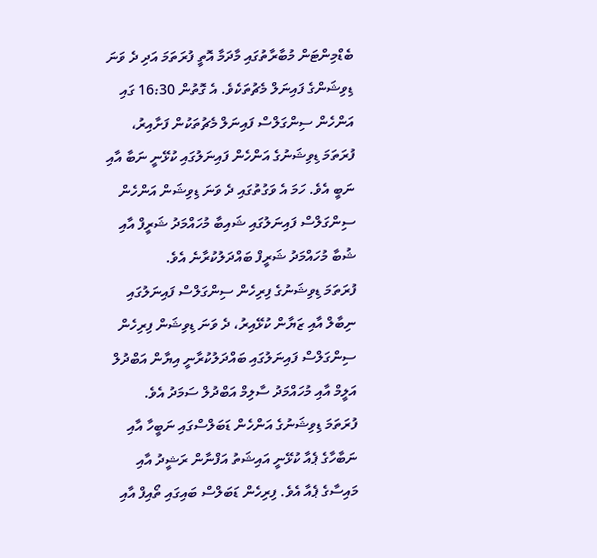ބެޑްމިންޓަން މުބާރާތުގައި މާދަމާ އޮތީ ފުރަތަމަ އަދި ދެ ވަނަ ޑިވިޝަންގެ ފައިނަލް މެޗުތަކެވެ. އެ ގޮތުން 16:30 ގައި އަންހެން ސިންގަލްސް ފައިނަލް މެޗުތަކުން ފަށާއިރު، ފުރަތަމަ ޑިވިޝަނުގެ އަންހެން ފައިނަލުގައި ކުޅޭނީ ނަބާ އާއި ނަބީ އެވެ. ހަމަ އެ ވަގުތުގައި ދެ ވަނަ ޑިވިޝަން އަންހެން ސިންގަލްސް ފައިނަލުގައި ޝައިބާ މުހައްމަދު ޝަރީފް އާއި ޝުބާ މުހައްމަދު ޝަރީފް ބައްދަލުކުރާނެ އެވެ.
ފުރަތަމަ ޑިވިޝަނުގެ ފިރިހެން ސިންގަލްސް ފައިނަލުގައި ނިބާލް އާއި ޒަޔާން ކުޅޭއިރު، ދެ ވަނަ ޑިވިޝަން ފިރިހެން ސިންގަލްސް ފައިނަލުގައި ބައްދަލުކުރާނީ އިޔާން އަބްދުލް އަލީމް އާއި މުހައްމަދު ސާލިމް އަބްދުލް ސަމަދު އެވެ.
ފުރަތަމަ ޑިވިޝަނުގެ އަންހެން ޑަބަލްސްގައި ނަބީހާ އާއި ނަބާހާގެ ޕެއާ ކުޅޭނީ އައިޝަތު އަފްނާން ރަޝީދު އާއި މައިސާގެ ޕެއާ އެވެ. ފިރިހެން ޑަބަލްސް ބައިގައި ތޯއިފް އާއި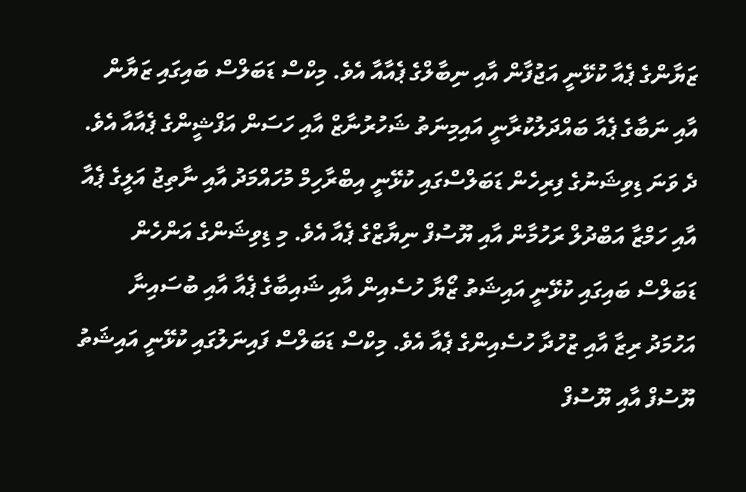ޒަޔާންގެ ޕެއާ ކުޅޭނީ އަޖުފާން އާއި ނިބާލްގެ ޕެއާއާ އެވެ. މިކްސް ޑަބަލްސް ބައިގައި ޒަޔާން އާއި ނަބާގެ ޕެއާ ބައްދަލުކުރާނީ އައިމިނަތު ޝަހުރުނާޒް އާއި ހަސަން އަފްޝީންގެ ޕެއާއާ އެވެ.
ދެ ވަނަ ޑިވިޝަނުގެ ފިރިހެން ޑަބަލްސްގައި ކުޅޭނީ އިބްރާހިމް މުހައްމަދު އާއި ނާތިޖު އަލީގެ ޕެއާ އާއި ހަމްޒާ އަބްދުލް ރަހުމާން އާއި ޔޫސުފް ނިޔާޒްގެ ޕެއާ އެވެ. މި ޑިވިޝަންގެ އަންހެން ޑަބަލްސް ބައިގައި ކުޅޭނީ އައިޝަތު ޒޯޔާ ހުސެއިން އާއި ޝައިބާގެ ޕެއާ އާއި ބުސައިނާ އަހުމަދު ރިޒާ އާއި ޒުހުދާ ހުސެއިންގެ ޕެއާ އެވެ. މިކްސް ޑަބަލްސް ފައިނަލުގައި ކުޅޭނީ އައިޝަތު ޔޫސުފް އާއި ޔޫސުފް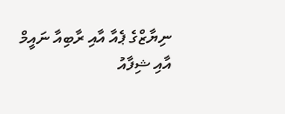ނިޔާޒްގެ ޕެއާ އާއި ރާބިއާ ނައީމް އާއި ޝިފާއު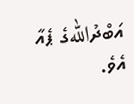އަބްދުاللهގެ ޕެއާ އެވެ.